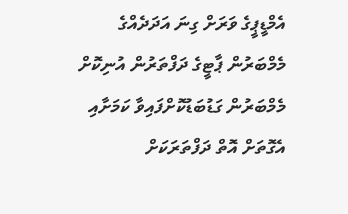އެމްޑީޕީގެ ވަރަށް ގިނަ އަދަދެއްގެ މެމްބަރުން ޕާޓީގެ ދަފްތަރުން އުނިކޮށް މެމްބަރުން ގަޑުބަޑުކޮށްފައިވާ ކަމަށާއި އެގޮތަށް އޮތް ދަފްތަރަކަށް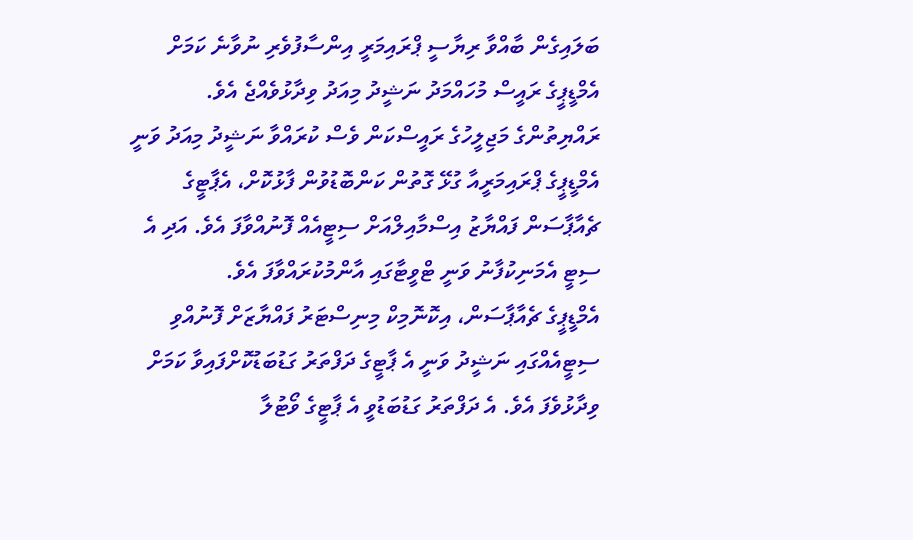ބަލައިގެން ބާއްވާ ރިޔާސީ ޕްރައިމަރީ އިންސާފުވެރި ނުވާނެ ކަމަށް އެމްޑީޕީގެ ރައީސް މުހައްމަދު ނަޝީދު މިއަދު ވިދާޅުވެއްޖެ އެވެ.
ރައްޔިތުންގެ މަޖިލީހުގެ ރައީސްކަން ވެސް ކުރައްވާ ނަޝީދު މިއަދު ވަނީ އެމްޑީޕީގެ ޕްރައިމަރީއާ ގުޅޭ ގޮތުން ކަންބޮޑުވުން ފާޅުކޮށް، އެޕާޓީގެ ޗެއާޕާސަން ފައްޔާޒު އިސްމާއިލްއަށް ސިޓީއެއް ފޮނުއްވާފަ އެވެ. އަދި އެ ސިޓީ އެމަނިކުފާނު ވަނީ ޓްވީޓާގައި އާންމުކުރައްވާފަ އެވެ.
އެމްޑީޕީގެ ޗެއާޕާސަން، އިކޮނޮމިކް މިނިސްޓަރު ފައްޔާޒަށް ފޮނުއްވި ސިޓީއެއްގައި ނަޝީދު ވަނީ އެ ޕާޓީގެ ދަފްތަރު ގަޑުބަޑުކޮށްފައިވާ ކަމަށް ވިދާޅުވެފަ އެވެ. އެ ދަފްތަރު ގަޑުބަޑުވީ އެ ޕާޓީގެ ވޯޓުލާ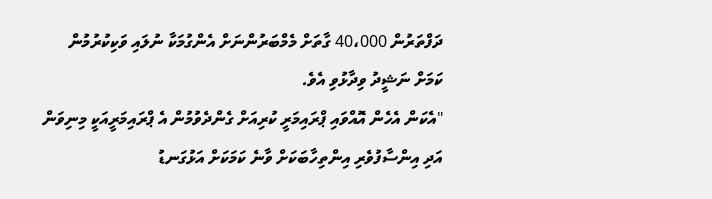ދަފްތަރުން 40،000 ގާތަށް މެމްބަރުންނަށް އެންގުމަކާ ނުލައި ވަކިކުރުމުން ކަމަށް ނަޝީދު ވިދާޅުވި އެވެ.
"އެކަން އެހެން އޮއްވައި ޕްރައިމަރީ ކުރިއަށް ގެންދެވުމުން އެ ޕްރައިމަރީއަކީ މިނިވަން އަދި އިންސާފުވެރި އިންތިހާބަކަށް ވާނެ ކަމަކަށް އަޅުގަނޑު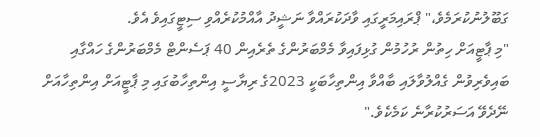ގަބޫލުނުކުރަމެވެ،" ޕްރައިމަރީގައި ވާދަކުރައްވާ ނަޝީދު އާއްމުކުރެއްވި ސިޓީގައިވެ އެވެ.
"މި ޕާޓީއަށް ހިތުން ރުހުމުން ގުޅިފައިވާ މެމްބަރުންގެ ތެރެއިން 40 ޕަސެންޓް މެމްބަރުންގެ ހައްގާއި ބައިވެރިވުން ގެއްލުވާލައި ބާއްވާ އިންތިހާބަކީ 2023ގެ ރިޔާސީ އިންތިހާބުގައި މި ޕާޓީއަށް އިންތިހާއަށް ނޭދެވޭ އަސަރުކުރާނެ ކަމެކެވެ."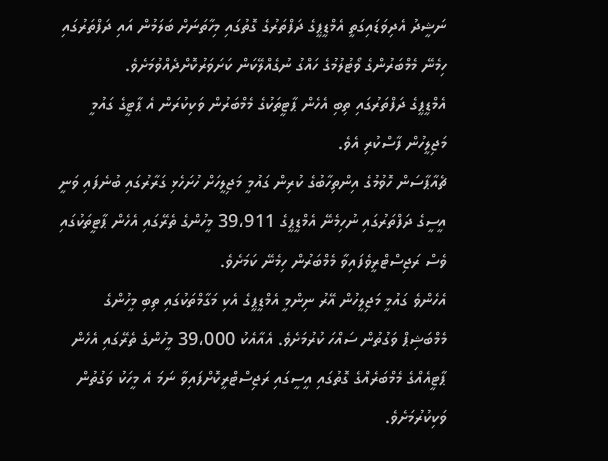ނަޝީދު އެދިވަޑައިގަތީ އެމްޑީޕީގެ ދަފްތަރުގެ ގޮތުގައި މިހާތަނަށް ބަލަމުން އައި ދަފްތަރުގައި ހިމެނޭ މެމްބަރުންގެ ވޯޓުލުމުގެ ހައްގު ނުގެއްލޭކަން ކަށަވަރުކޮށްދެއްވުމަށެވެ.
އެމްޑީޕީގެ ދަފްތަރުގައި ތިބި އެހެން ޕާޓީތަކުގެ މެމްބަރުން ވަކިކުރަން އެ ޕާޓީގެ ގައުމީ މަޖިލީހުން ފާސްކުރި އެވެ.
ޗެއާޕާސަން ހޮވުމުގެ އިންތިހާބުގެ ކުރިން ގައުމީ މަޖިލީހަށް ހުށަހެޅި ގަރާރުގައި ބުނެފައި ވަނީ އީސީގެ ދަފްތަރުގައި ނުހިމެނޭ އެމްޑީޕީގެ 39،911 މީހުންގެ ތެރޭގައި އެހެން ޕާޓީތަކުގައި ވެސް ރަޖިސްޓްރީވެފައިވާ މެމްބަރުން ހިމެނޭ ކަމަށެވެ.
އެހެންވެ ގައުމީ މަޖިލީހުން އޭރު ނިންމީ އެމްޑީޕީގެ އެކި މަގާމްތަކުގައި ތިބި މީހުންގެ މެމްބަޝިޕް ވަގުތުން ސައްހަ ކުރުމަށެވެ. އެއާއެކު 39،000 މީހުންގެ ތެރޭގައި އެހެން ޕާޓީއެއްގެ މެމްބަރެއްގެ ގޮތުގައި އީސީގައި ރަޖިސްޓްރީކޮށްފައިވާ ނަމަ އެ މީހަކު ވަގުތުން ވަކިކުރުމަށެވެ.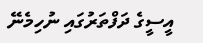އީސީގެ ދަފްތަރުގައި ނުހިމެނޭ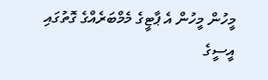މީހުން މީހުން އެ ޕާޓީގެ މެމްބަރެއްގެ ގޮތުގައި އީސީގެ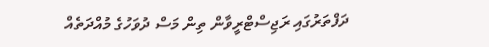ދަފްތަރުގައި ރަޖިސްޓްރީވާން ތިން މަސް ދުވަހުގެ މުއްދަތެއް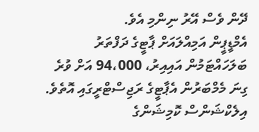ދޭން ވެސް އޭރު ނިންމި އެވެ.
އެމްޑީޕީން އަމިއްލައަށް ޕާޓީގެ ދަފްތަރު ބަލަހައްޓަމުން އައިއިރު، 94،000 އަށް ވުރެ ގިނަ މެމްބަރުން އެޕާޓީގެ ރަޖިސްޓްރީގައި އޮތެވެ. އިލެކްޝަންސް ކޮމިޝަންގެ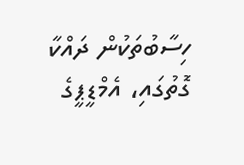ހިސާބުތަކުން ދައްކާ ގޮތުގައި، އެމްޑީޕީގެ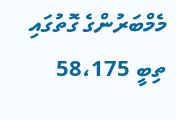މެމްބަރުންގެ ގޮތުގައި ތިބީ 58،175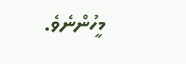މީހުންނެވެ.